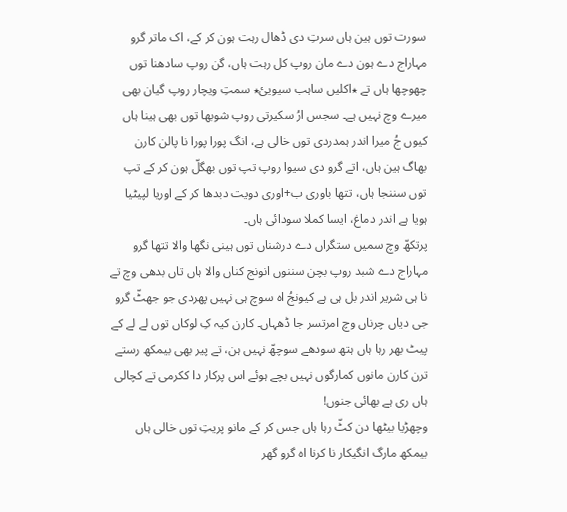سورت توں ہین ہاں سرتِ دی ڈھال رہت ہون کر کے، اک ماتر گرو مہاراج دے ہون دے مان روپ کل رہت ہاں، گن روپ سادھنا توں چھوچھا ہاں تے ٭اکلیں ساہب سیویئ٭ سمتِ ویچار روپ گیان بھی میرے وچ نہیں ہے۔ سجس ارُ سکیرتی روپ شوبھا توں بھی ہینا ہاں کیوں جُ میرا اندر ہمدردی توں خالی ہے، انگ پورا پورا نا پالن کارن بھاگ ہین ہاں، اتے گرو دی سیوا روپ تپ توں بھگلّ ہون کر کے تپ توں سننجا ہاں، تتھا باوری ب+اوری دویت دبدھا کر کے اوریا لپیٹیا ہویا ہے اندر دماغ، ایسا کملا سودائی ہاں۔
پرتکھّ وچ سمیں ستگراں دے درشناں توں ہینی نگھا والا تتھا گرو مہاراج دے شبد روپ بچن سننوں انونج کناں والا ہاں تاں بدھی وچ تے نا ہی شریر اندر بل ہی ہے کیونجُ اہ سوچ ہی نہیں پھردی جو جھٹّ گرو جی دیاں چرناں وچ امرتسر جا ڈھہاں۔ کارن کیہ کِ لوکاں توں لے لے کے پیٹ بھر رہا ہاں ہتھ سودھے سوچھّ نہیں ہن، تے پیر بھی بیمکھ رستے ترن کارن مانوں کمارگوں نہیں بچے ہوئے اس پرکار دا ککرمی تے کچالی ہاں ری ہے بھائی جنوں!
وچھڑیا بیٹھا دن کٹّ رہا ہاں جس کر کے مانو پریتِ توں خالی ہاں بیمکھ مارگ انگیکار نا کرنا اہ گرو گھر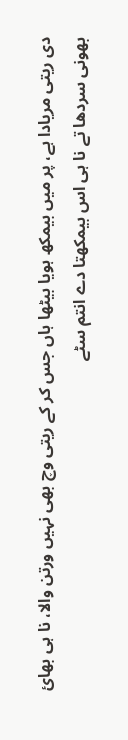دی ریتی مریادا ہے، پر میں بیمکھ ہویا بیٹھا ہاں جس کر کے ریتی وچ بھی نہیں ورتن والا، نا ہی بھائ بھونی سردھا تے نا ہی اس بیمکھتا دے انتم سٹے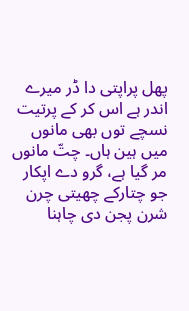پھل پراپتی دا ڈر میرے اندر ہے اس کر کے پرتیت نسچے توں بھی مانوں میں ہین ہاں۔ چتّ مانوں مر گیا ہے، گرو دے اپکار جو چتارکے چھیتی چرن شرن پجن دی چاہنا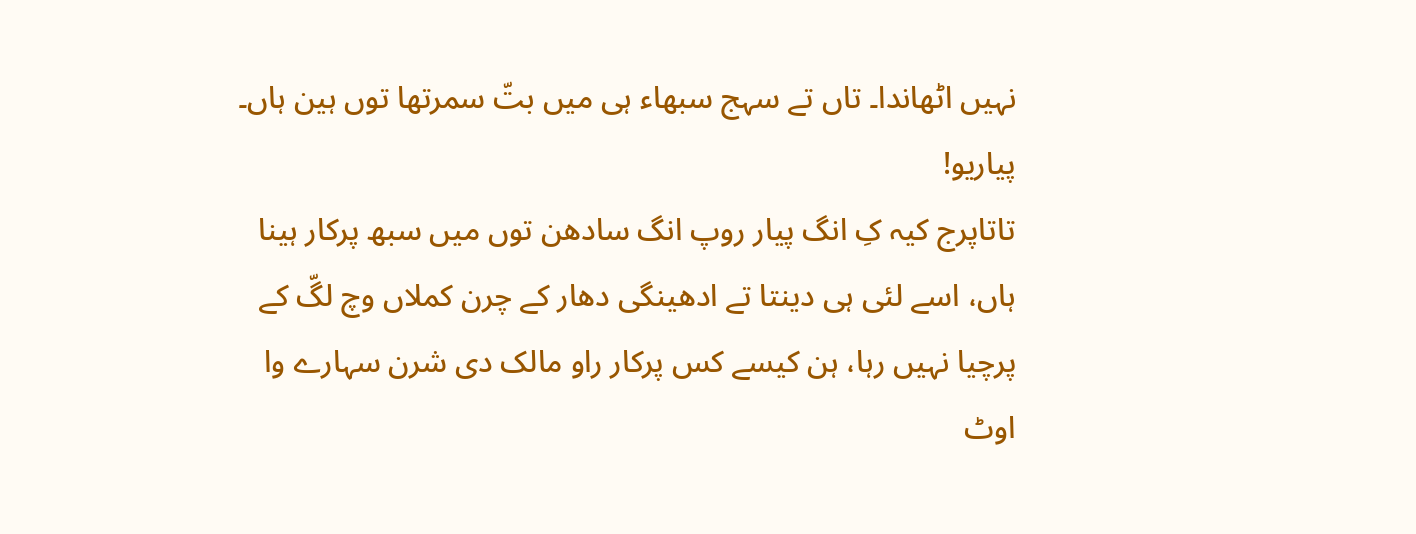نہیں اٹھاندا۔ تاں تے سہج سبھاء ہی میں بتّ سمرتھا توں ہین ہاں۔ پیاریو!
تاتاپرج کیہ کِ انگ پیار روپ انگ سادھن توں میں سبھ پرکار ہینا ہاں، اسے لئی ہی دینتا تے ادھینگی دھار کے چرن کملاں وچ لگّ کے پرچیا نہیں رہا، ہن کیسے کس پرکار راو مالک دی شرن سہارے وا اوٹ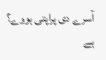آسرے دی پراپتی ہووے؟ ہے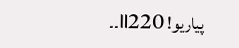پیاریو! ॥220۔۔